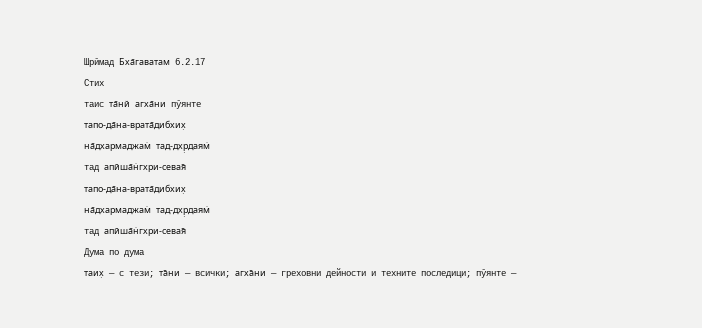Шрӣмад Бха̄гаватам 6.2.17
Стих
таис та̄нй агха̄ни пӯянте
тапо-да̄на-врата̄дибхих̣
на̄дхармаджам̇ тад-дхр̣даям̇
тад апӣша̄н̇гхри-севая̄
тапо-да̄на-врата̄дибхих̣
на̄дхармаджам̇ тад-дхр̣даям̇
тад апӣша̄н̇гхри-севая̄
Дума по дума
таих̣ — с тези; та̄ни — всички; агха̄ни — греховни дейности и техните последици; пӯянте —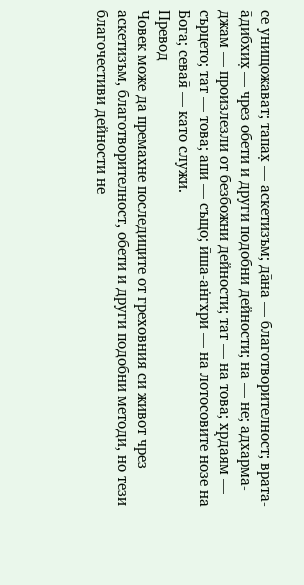се унищожават; тапах̣ — аскетизъм; да̄на — благотворителност; врата-а̄дибхих̣ — чрез обети и други подобни дейности; на — не; адхарма-джам — произлезли от безбожни дейности; тат — на това; хр̣даям — сърцето; тат — това; апи — също; ӣша-ан̇гхри — на лотосовите нозе на Бога; севая̄ — като служи.
Превод
Човек може да премахне последиците от греховния си живот чрез аскетизъм, благотворителност, обети и други подобни методи, но тези благочестиви дейности не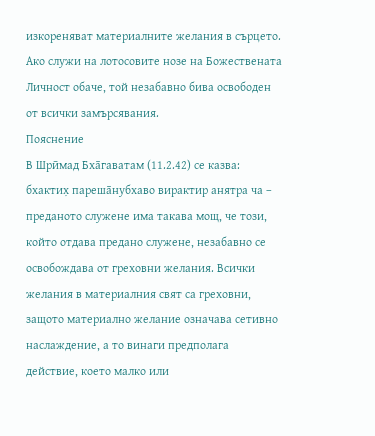изкореняват материалните желания в сърцето. Ако служи на лотосовите нозе на Божествената Личност обаче, той незабавно бива освободен от всички замърсявания.
Пояснение
В Шрӣмад Бха̄гаватам (11.2.42) се казва: бхактих̣ пареша̄нубхаво вирактир анятра ча – преданото служене има такава мощ, че този, който отдава предано служене, незабавно се освобождава от греховни желания. Всички желания в материалния свят са греховни, защото материално желание означава сетивно наслаждение, а то винаги предполага действие, което малко или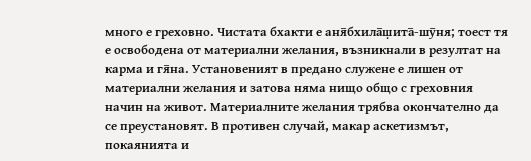много е греховно. Чистата бхакти е аня̄бхила̄ш̣ита̄-шӯня; тоест тя е освободена от материални желания, възникнали в резултат на карма и гя̄на. Установеният в предано служене е лишен от материални желания и затова няма нищо общо с греховния начин на живот. Материалните желания трябва окончателно да се преустановят. В противен случай, макар аскетизмът, покаянията и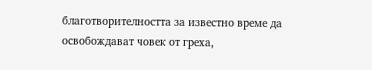благотворителността за известно време да освобождават човек от греха,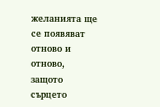желанията ще се появяват отново и отново, защото сърцето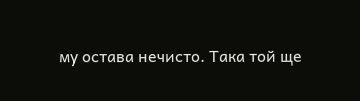му остава нечисто. Така той ще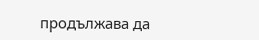продължава да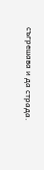съгрешава и да страда.